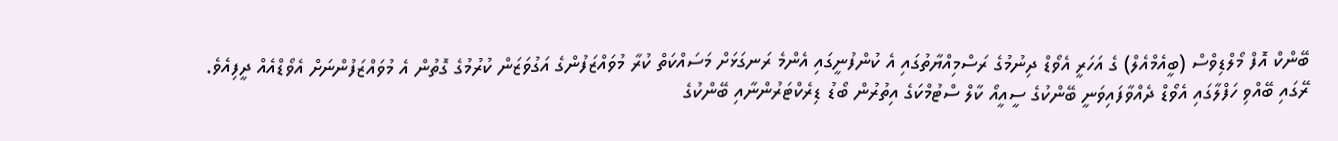ބޭންކް އޮފް މޯލްޑިވްސް (ބީއެމްއެލް) ގެ އަހަރީ އެވޯޑް ދިނުމުގެ ރަސްމިއްޔާތުގައި އެ ކުންފުނީގައި އެންމެ ރަނގަޅަށް މަސައްކަތް ކުރާ މުވައްޒަފުންގެ އަގުވަޒަން ކުރުމުގެ ގޮތުން އެ މުވައްޒަފުންނަށް އެވޯޑްއެއް ދީފިއެވެ.
ރޭގައި ބޭއްވި ހަފްލާގައި އެވޯޑް ދެއްވާފައިވަނީ ބޭންކުގެ ސީއީއޯ ކާލް ސްޓުމްކަގެ އިތުރުން ބޯޑު ޑިރެކްޓަރުންނާއި ބޭންކުގެ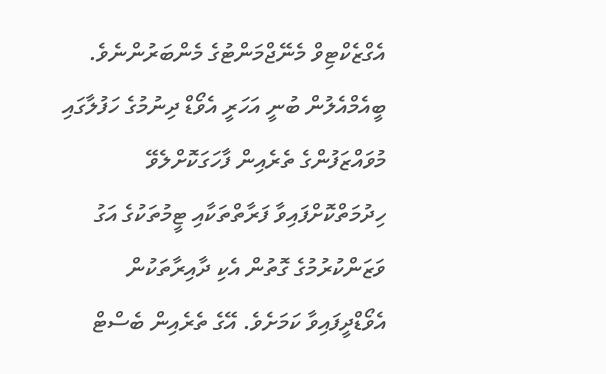އެގްޒެކްޓިވް މެނޭޖްމަންޓުގެ މެންބަރުންނެވެ.
ބީއެމްއެލުން ބުނީ އަހަރީ އެވޯޑް ދިނުމުގެ ހަފުލާގައި މުވައްޒަފުންގެ ތެރެއިން ފާހަގަކޮށްލެވޭ ހިދުމަތްކޮށްފައިވާ ފަރާތްތަކާއި ޓީމުތަކުގެ އަގު ވަޒަންކުރުމުގެ ގޮތުން އެކި ދާއިރާތަކުން އެވޯޑްދީފައިވާ ކަމަށެވެ. އޭގެ ތެރެއިން ބެސްޓް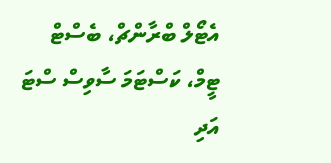އެޓޯލް ބްރާންޗް، ބެސްޓް ޓީމް، ކަސްޓަމަ ސާވިސް ސްޓަ އަދި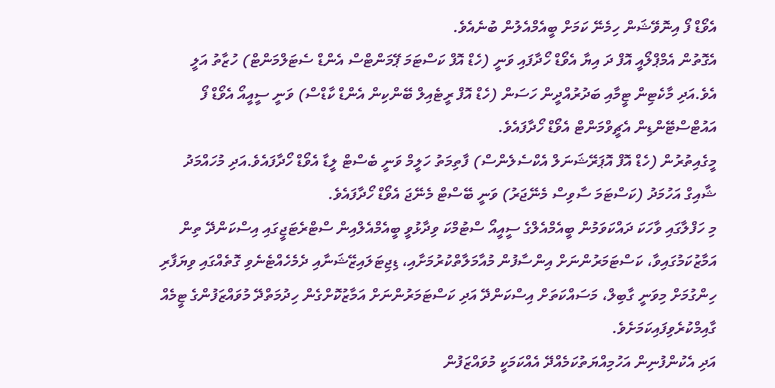އެވޯޑް ފޯ އިނޮވޭޝަން ހިމެނޭ ކަމަށް ބީއެމްއެލުން ބުނެއެވެ.
އެގޮތުން އެމްޕްލޯއީ އޮފް ދަ އިޔާ އެވޯޑް ހޯދާފައި ވަނީ (ހެޑް އޮފް ކަސްޓަމަ ޕޭމަންޓްސް އެންޑް ސެޓަލްމަންޓް) ހުޒާތު އަލީ އެވެ.އަދި މާކެޓިން ޓީމާއި ބަދުރުއްދީން ހަސަން (ހެޑް އޮފް ރީޓެއިލް ބޭންކިން އެންޑް ކާޑްސް) ވަނީ ސީއީއޯ އެވޯޑް ފޯ އައުޓްސްޓޭންޑިން އެޗީވްމަންޓް އެވޯޑް ހޯދާފައެވެ.
މީގެއިތުރުން (ހެޑް އޮފް އޮޕަރޭޝަނަލް އެކްސެލެންސް) ފާތިމަތު ހަލީމް ވަނީ ބެސްޓް ލީޑާ އެވޯޑް ހޯދާފައެވެ.އަދި މުހައްމަދު ޝާއިގް އަހުމަދު (ކަސްޓަމަ ސާވިސް މެނޭޖަރު) ވަނީ ބޭސްޓް މެނޭޖަ އެވޯޑް ހޯދާފައެވެ.
މި ހަފްލާގައި ވާހަކަ ދައްކަވަމުން ބީއެމްއެލްގެ ސީއީއޯ ސްޓުމްކަ ވިދާޅުވީ ބީއެމްއެލްއިން ސްޓްރެޓަޖީގައި އިސްކަންދޭ ތިން އަމާޒުކަމުގައިވާ، ކަސްޓަމަރުންނަށް އިންސާފުން މުއާމަލާތްކުރުމަށާއި، ޑިޖިޓަލައިޒޭޝަނާއި ދެމެހެއްޓެނެވި ގޮތެއްގައި ވިޔަފާރި ހިންގުމަށް މިވަނީ ގާބިލް، މަސައްކަތަށް އިސްކަންދޭ އަދި ކަސްޓަމަރުންނަށް އަމާޒުކޮށްގެން ހިދުމަތްދޭ މުވައްޒަފުންގެ ޓީމެއް ގާއިމްކުރެވިފައިކަމަށެވެ.
އަދި އެކުންފުނިން އަހުމިއްޔަތުކަމެއްދޭ އެއްކަމަކީ މުވައްޒަފުން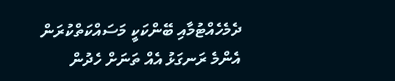ދެމެހެއްޓުމާއި ބޭންކަކީ މަސައްކަތްކުރަން އެންމެ ރަނގަޅު އެއް ތަނަށް ހެދުން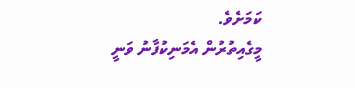ކަމަށެވެ.
މީގެއިތުރުން އެމަނިކުފާނު ވަނީ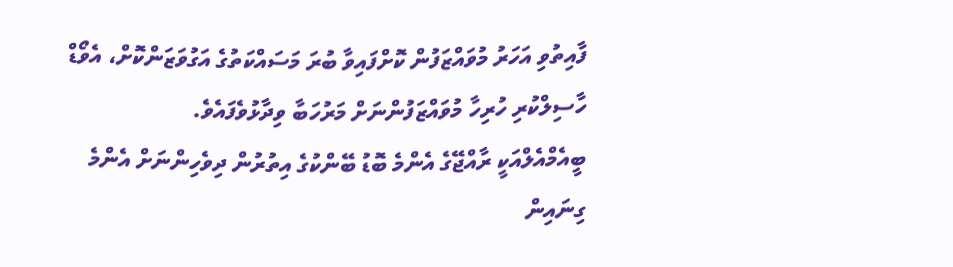ފާއިތުވި އަހަރު މުވައްޒަފުން ކޮށްފައިވާ ބުރަ މަސައްކަތުގެ އަގުވަޒަންކޮށް، އެވޯޑް ހާސިލްކުރި ހުރިހާ މުވައްޒަފުންނަށް މަރުހަބާ ވިދާޅުވެފައެވެ.
ބީއެމްއެލްއަކީ ރާއްޖޭގެ އެންމެ ބޮޑު ބޭންކުގެ އިތުރުން ދިވެހިންނަށް އެންމެ ގިނައިން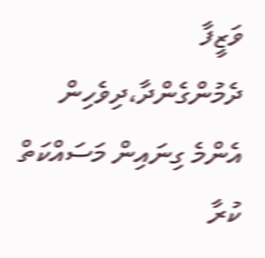ވަޒީފާ ދެމުންގެންދާ،ދިވެހިން އެންމެ ގިނައިން މަސައްކަތް ކުރާ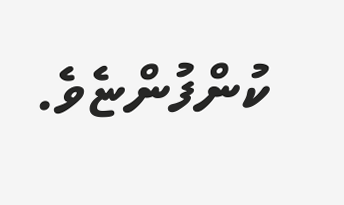ކުންފުންޏެވެ.